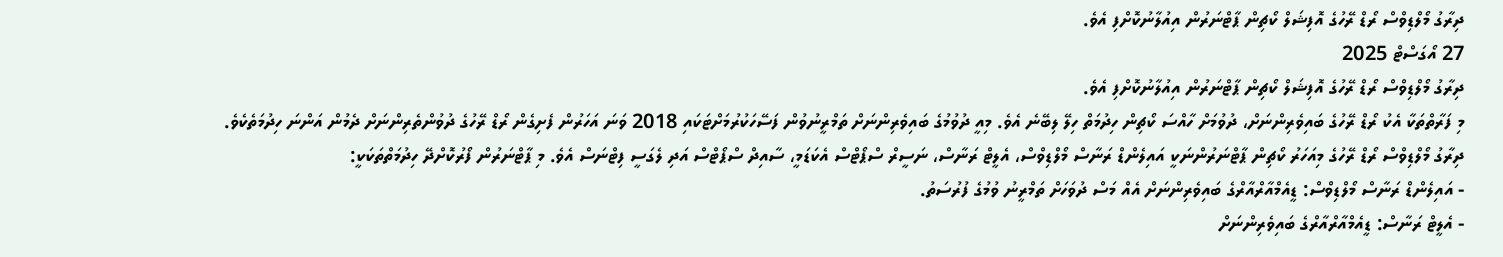ދިރާގު މޯލްޑިވްސް ރޯޑް ރޭހުގެ އޮފިޝަލް ކޯޗިން ޕާޓްނަރުން އިއުލާނުކޮށްފި އެވެ.
27 އޯގަސްޓް 2025
ދިރާގު މޯލްޑިވްސް ރޯޑް ރޭހުގެ އޮފިޝަލް ކޯޗިން ޕާޓްނަރުން އިއުލާނުކޮށްފި އެވެ.
މި ފަރާތްތަކާ އެކު ރޯޑް ރޭހުގެ ބައިވެރިންނަށް، ދުވުމަށް ހާއްސަ ކޯޗިން ހިދުމަތް ހިލޭ ލިބޭނެ އެވެ. މިއީ ދުވުމުގެ ބައިވެރިންނަށް ތަމްރީނުވުން ފަސޭހަކުރުމަށްޓަކައި 2018 ވަނަ އަހަރުން ފެށިގެން ރޯޑް ރޭހުގެ ދުވުންތެރިންނަށް ދެމުން އަންނަ ހިދުމަތެކެވެ.
ދިރާގު މޯލްޑިވްސް ރޯޑް ރޭހުގެ މިއަހަރު ކޯޗިން ޕާޓްނަރުންނަކީ އައިލެންޑް ރަނާސް މޯލްޑިވްސް، އެލީޓް ރަނާސް، ނަސީރް ސްޕޯޓްސް އެކަޑަމީ، ސާއިދް ސްޕޯޓްސް އަދި ލެގަސީ ފިޓްނަސް އެވެ. މި ޕާޓްނަރުން ފޯރުކޮށްދޭ ހިދުމަތްތަކަކީ:
- އައިލެންޑް ރަނާސް މޯލްޑިވްސް: ޑީއެމްއާރްއާރްގެ ބައިވެރިންނަށް އެއް މަސް ދުވަހަށް ތަމްރީނު ވުމުގެ ފުރުސަތު.
- އެލީޓް ރަނާސް: ޑީއެމްއާރްއާރްގެ ބައިވެރިންނަށް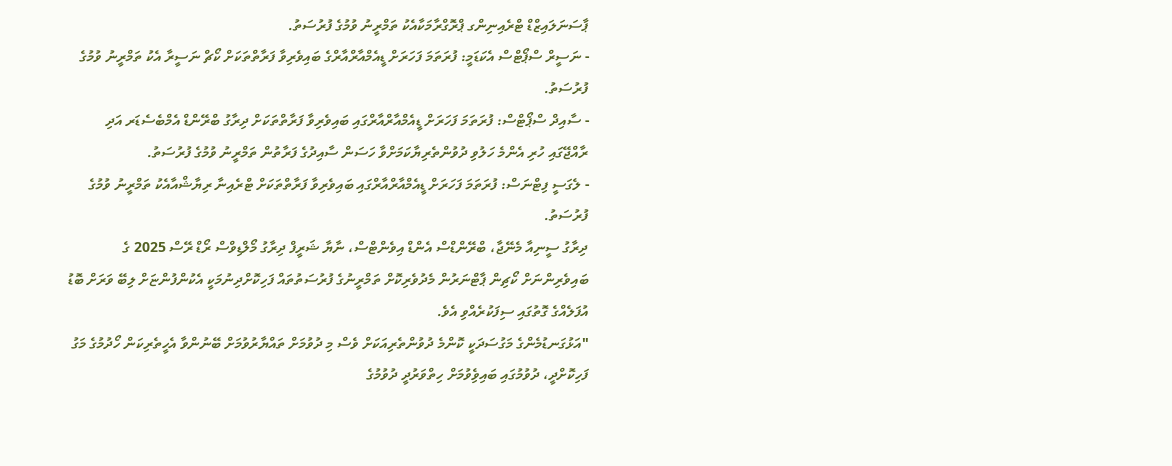ޕާސަނަލައިޒްޑް ޓްރެއިނިންގ ޕްރޮގްރާމަކާއެކު ތަމްރީނު ވުމުގެ ފުރުސަތު.
- ނަސީރް ސްޕޯޓްސް އެކަޑަމީ: ފުރަތަމަ ފަހަރަށް ޑީއެމްއާރްއާރްގެ ބައިވެރިވާ ފަރާތްތަކަށް ކޯޗް ނަސީރާ އެކު ތަމްރީނު ވުމުގެ ފުރުސަތު.
- ސާއިދް ސްޕޯޓްސް: ފުރަތަމަ ފަހަރަށް ޑީއެމްއާރްއާރްގައި ބައިވެރިވާ ފަރާތްތަކަށް ދިރާގު ބްރޭންޑް އެމްބެސެޑަރ އަދި ރާއްޖޭގައި ހުރި އެންމެ ހަލުވި ދުވުންތެރިޔާކަމަށްވާ ހަސަން ސާއިދުގެ ފަރާތުން ތަމްރީނު ވުމުގެ ފުރުސަތު.
- ލެގަސީ ފިޓްނަސް: ފުރަތަމަ ފަހަރަށް ޑީއެމްއާރްއާރްގައި ބައިވެރިވާ ފަރާތްތަކަށް ޓްރެއިނާ ރިޔާޝްއާއެކު ތަމްރީނު ވުމުގެ ފުރުސަތު.
ދިރާގު ސީނިއާ މެނޭޖާ، ބްރޭންޑްސް އެންޑް އިވެންޓްސް، ނާޔާ ޝަރީފް ދިރާގު މޯލްޑިވްސް ރޯޑް ރޭސް 2025 ގެ ބައިވެރިންނަށް ކޯޗިން ޕާޓްނަރުން މެދުވެރިކޮށް ތަމްރީނުގެ ފުރުސަތުތައް ފަހިކޮށްދިނުމަކީ އެކުންފުންޏަށް ލިބޭ ވަރަށް ބޮޑު އުފަލެއްގެ ގޮތުގައި ސިފަކުރެއްވި އެވެ.
"އަޅުގަނޑުމެންގެ މަގުސަދަކީ ކޮންމެ ދުވުންތެރިއަކަށް ވެސް މި ދުވުމަށް ތައްޔާރުވުމަށް ބޭނުންވާ އެހީތެރިކަން ހޯދުމުގެ މަގު ފަހިކޮށްދީ، ދުވުމުގައި ބައިވެިވުމަށް ހިތްވަރުދީ ދުވުމުގެ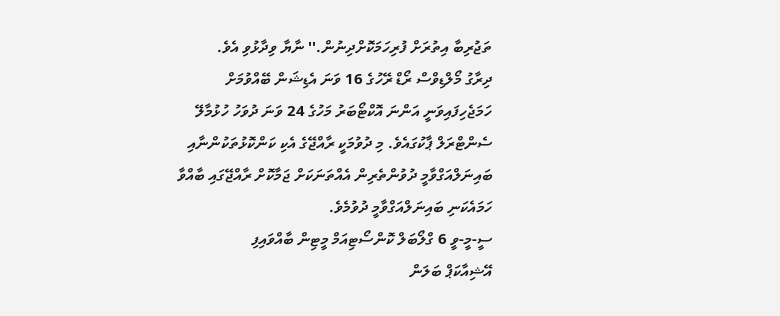ތަޖުރިބާ އިތުރަށް ފުރިހަމަކޮށްދިނުން.'' ނާޔާ ވިދާޅުވި އެވެ.
ދިރާގު މޯލްޑިވްސް ރޯޑް ރޭހުގެ 16 ވަނަ އެޑިޝަން ބޭއްވުމަށް ހަމަޖެހިފައިވަނީ އަންނަ އޮކްޓޯބަރު މަހުގެ 24 ވަނަ ދުވަހު ހުޅުމާލޭ ސެންޓްރަލް ޕާކުގައެވެ. މި ދުވުމަކީ ރާއްޖޭގެ އެކި ކަންކޮޅުތަކުންނާއި ބައިނަލްއަގްވާމީ ދުވުންތެރިން އެއްތަނަކަށް ޖަމާކޮށް ރާއްޖޭގައި ބާއްވާ ހަމައެކަނި ބައިނަލްއަގްވާމީ ދުވުމެވެ.
ސީ-މީ-ވީ 6 ގްލޯބަލް ކޮންސޯޓިއަމް މީޓިން ބާއްވައިފި
އޭޝިއާކަޕް ބަލަން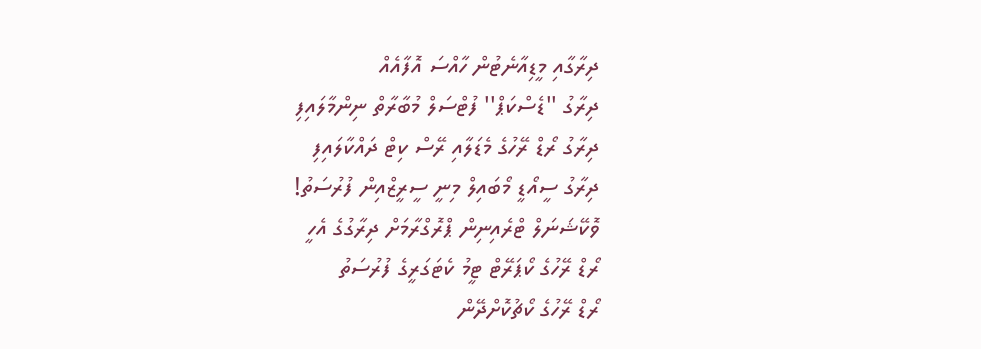ދިރާގާއި މީޑިއާނެޓުން ހާއްސަ އޮފާއެއް
ދިރާގު ''ޑެސްކަޕް'' ފުޓްސަލް މުބާރާތް ނިންމާލައިފި
ދިރާގު ރޯޑް ރޭހުގެ މެޑަލާއި ރޭސް ކިޓް ދައްކާލައިފި
ދިރާގު ސީއޯޑީ މޯބައިލް މިނީ ސީރީޒްއިން ފުރުސަތު!
ވޮކޭޝަނަލް ޓްރެއިނިން ޕްރޮގްރާމަށް ދިރާގުގެ އެހީ
ރޯޑް ރޭހުގެ ކޯޕަރޭޓް ޓީމު ކެޓަގަރީގެ ފުރުސަތު
ރޯޑް ރޭހުގެ ކޯޗުކޮށްދޭން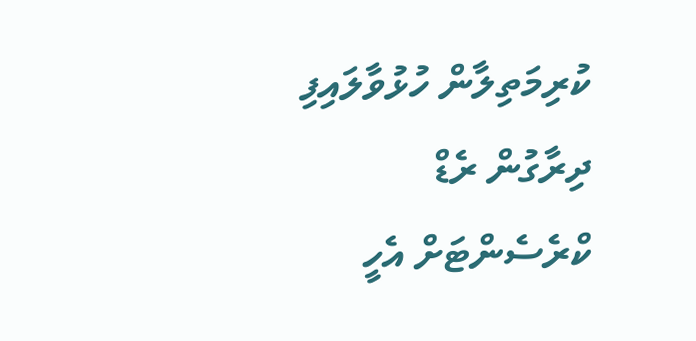ކުރިމަތިލާން ހުޅުވާލައިފި
ދިރާގުން ރެޑް ކްރެސެންޓަށް އެހީ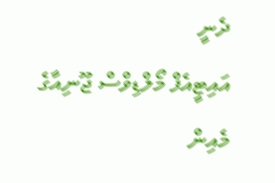ދެނީ
އައިޓީއެފް މޯލްޑިވްސް ޖޫނިއާގެ މެއިން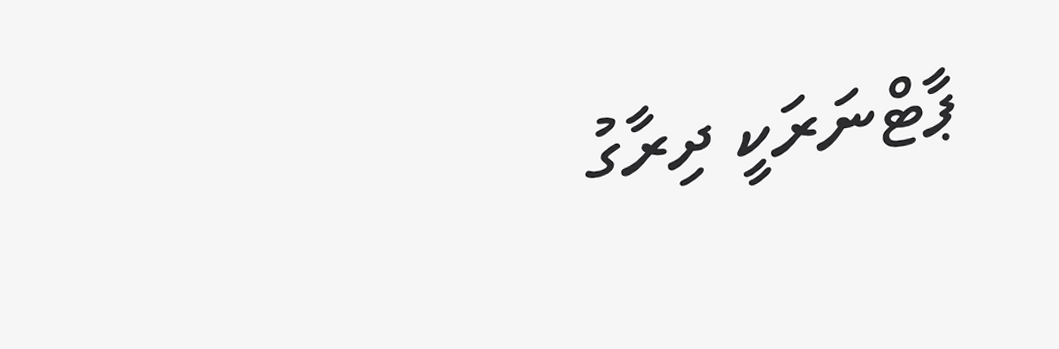ޕާޓްނަރަކީ ދިރާގު